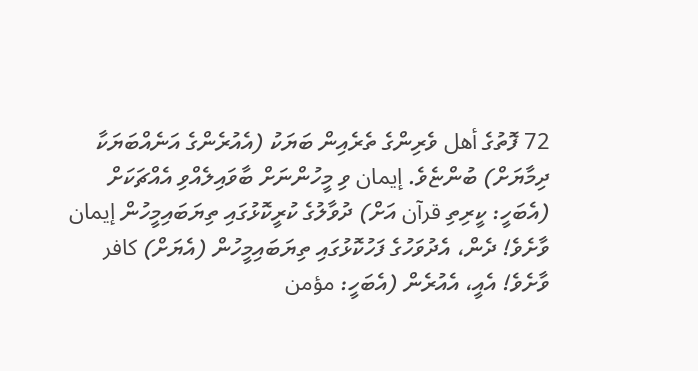72 ފޮތުގެ أهل ވެރިންގެ ތެރެއިން ބަޔަކު (އެއުރެންގެ އަނެއްބަޔަކާ ދިމާޔަށް) ބުންޏެވެ. إيمان ވި މީހުންނަށް ބާވައިލެއްވި އެއްޗަކަށް (އެބަހީ: ކީރިތި قرآن އަށް) ދުވާލުގެ ކުރީކޮޅުގައި ތިޔަބައިމީހުން إيمان ވާށެވެ! ދެން، އެދުވަހުގެ ފަހުކޮޅުގައި ތިޔަބައިމީހުން (އެޔަށް) كافر ވާށެވެ! އެއީ، އެއުރެން (އެބަހީ: مؤمن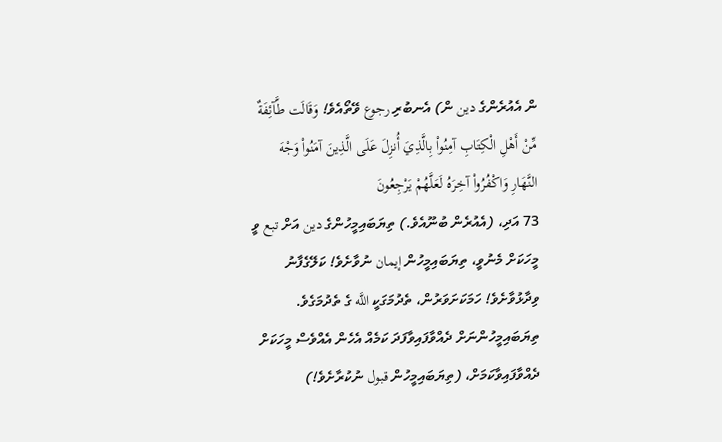ން އެއުރެންގެ دين ން) އެނބުރި رجوع ވޭތޯއެވެ! وَقَالَت طَّآئِفَةٌ مِّنْ أَهْلِ الْكِتَابِ آمِنُواْ بِالَّذِيَ أُنزِلَ عَلَى الَّذِينَ آمَنُواْ وَجْهَ النَّهَارِ وَاكْفُرُواْ آخِرَهُ لَعَلَّهُمْ يَرْجِعُونَ
73 އަދި، (އެއުރެން ބުނޫއެވެ.) ތިޔަބައިމީހުންގެ دين އަށް تبع ވީ މީހަކަށް މެނުވީ، ތިޔަބައިމީހުން إيمان ނުވާށެވެ! ކަލޭގެފާނު ވިދާޅުވާށެވެ! ހަމަކަށަވަރުން، ތެދުމަގަކީ اللَّه ގެ ތެދުމަގެވެ. ތިޔަބައިމީހުންނަށް ދެއްވާފައިވާފަދަ ކަމެއް އެހެން އެއްވެސް މީހަކަށް ދެއްވާފައިވާކަމަށް، (ތިޔަބައިމީހުން قبول ނުކުރާށެވެ!)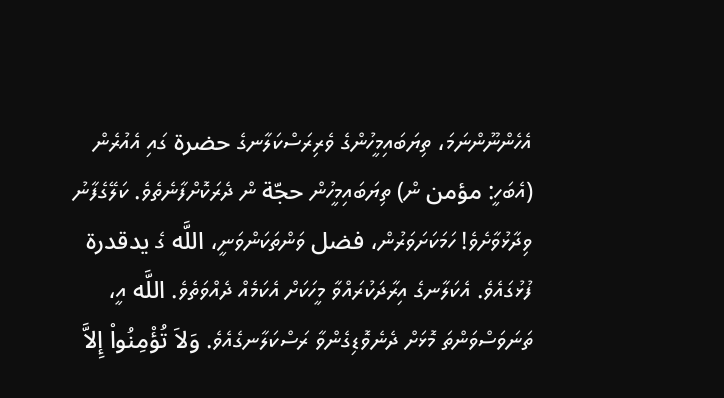އެހެންނޫންނަމަ، ތިޔަބައިމީހުންގެ ވެރިރަސްކަލާނގެ حضرة ގައި އެއުރެން (އެބަހީ: مؤمن ން) ތިޔަބައިމީހުން حجّة ން ދެރަކޮށްފާނެތެވެ. ކަލޭގެފާނު ވިދާޅުވާށެވެ! ހަމަކަށަވަރުން، فضل ވަންތަކަންވަނީ، اللَّه ގެ يدقدرة ފުޅުގައެވެ. އެކަލާނގެ އިރާދަކުރައްވާ މީހަކަށް އެކަމެއް ދެއްވަތެވެ. اللَّه އީ، ތަނަވަސްވަންތަ މޮޅަށް ދެނެވޮޑިގެންވާ ރަސްކަލާނގެއެވެ. وَلاَ تُؤْمِنُواْ إِلاَّ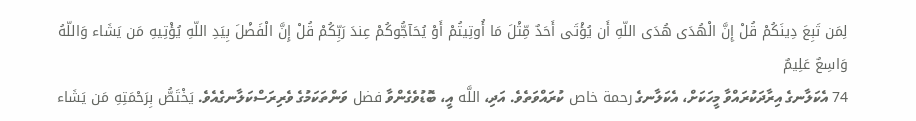لِمَن تَبِعَ دِينَكُمْ قُلْ إِنَّ الْهُدَى هُدَى اللّهِ أَن يُؤْتَى أَحَدٌ مِّثْلَ مَا أُوتِيتُمْ أَوْ يُحَآجُّوكُمْ عِندَ رَبِّكُمْ قُلْ إِنَّ الْفَضْلَ بِيَدِ اللّهِ يُؤْتِيهِ مَن يَشَاء وَاللّهُ وَاسِعٌ عَلِيمٌ
74 އެކަލާނގެ އިރާދަކުރައްވާ މީހަކަށް، އެކަލާނގެ رحمة خاص ކުރައްވަތެވެ. އަދި، اللَّه އީ، ބޮޑުވެގެންވާ فضل ވަންތަކަމުގެ ވެރިރަސްކަލާނގެއެވެ. يَخْتَصُّ بِرَحْمَتِهِ مَن يَشَاء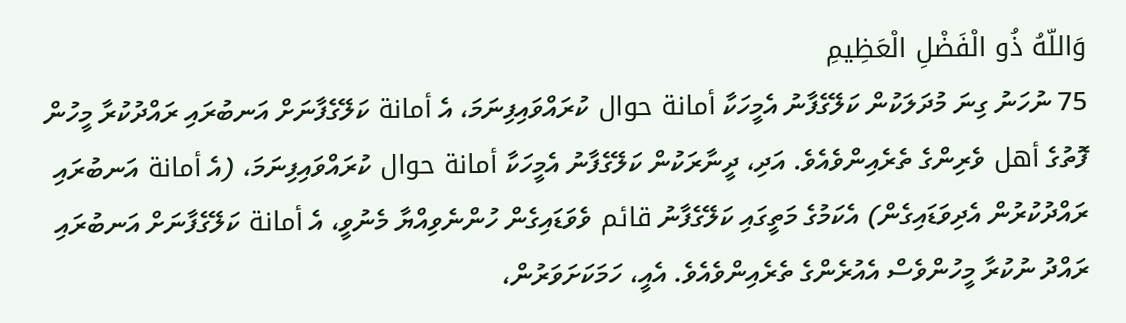وَاللّهُ ذُو الْفَضْلِ الْعَظِيمِ
75 ނުހަނު ގިނަ މުދަލަކުން ކަލޭގެފާނު އެމީހަކާ أمانة حوال ކުރައްވައިފިނަމަ، އެ أمانة ކަލޭގެފާނަށް އަނބުރައި ރައްދުކުރާ މީހުން ފޮތުގެ أهل ވެރިންގެ ތެރެއިންވެއެވެ. އަދި، ދީނާރަކުން ކަލޭގެފާނު އެމީހަކާ أمانة حوال ކުރައްވައިފިނަމަ، (އެ أمانة އަނބުރައި ރައްދުކުރުން އެދިވަޑައިގެން) އެކަމުގެ މަތީގައި ކަލޭގެފާނު قائم ވެވަޑައިގެން ހުންނެވިއްޔާ މެނުވީ، އެ أمانة ކަލޭގެފާނަށް އަނބުރައި ރައްދު ނުކުރާ މީހުންވެސް އެއުރެންގެ ތެރެއިންވެއެވެ. އެއީ، ހަމަކަށަވަރުން،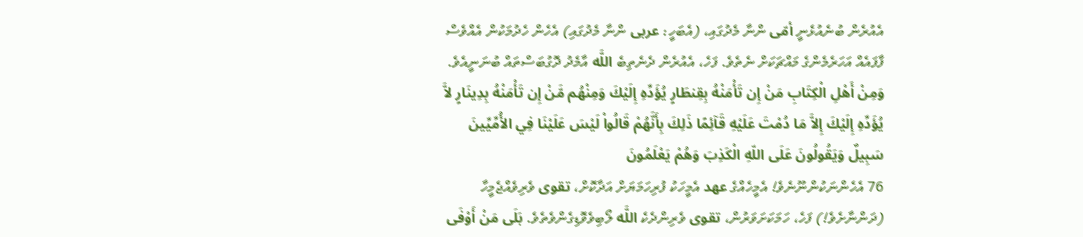އެއުރެން ބުނެއުޅެނީ أمّى ންނާ މެދުގައި، (އެބަހީ: عربى ންނާ މެދުގައި) އެހެން ހެދުމަކުން އެއްވެސް ފާފައެއް އަހަރެމެންގެ މައްޗަކަށް ނެތެވެ. ފަހެ، އެއުރެން ދެނެތިބެ اللَّه އާމެދު ދޮގުބަސްތައް ބުނަނީއެވެ. وَمِنْ أَهْلِ الْكِتَابِ مَنْ إِن تَأْمَنْهُ بِقِنطَارٍ يُؤَدِّهِ إِلَيْكَ وَمِنْهُم مَّنْ إِن تَأْمَنْهُ بِدِينَارٍ لاَّ يُؤَدِّهِ إِلَيْكَ إِلاَّ مَا دُمْتَ عَلَيْهِ قَآئِمًا ذَلِكَ بِأَنَّهُمْ قَالُواْ لَيْسَ عَلَيْنَا فِي الأُمِّيِّينَ سَبِيلٌ وَيَقُولُونَ عَلَى اللّهِ الْكَذِبَ وَهُمْ يَعْلَمُونَ
76 އެހެންނަކުންނޫނެވެ! އެމީހެއްގެ عهد އެމީހަކު ފުރިހަމަޔަށް އަދާކޮށް، تقوى ވެރިވެއްޖެމީހާ (ދަންނާށެވެ!) ފަހެ، ހަމަކަށަވަރުން، تقوى ވެރިންދެކެ اللَّه ލޯބިވެވޮޑިގެންވެތެވެ. بَلَى مَنْ أَوْفَى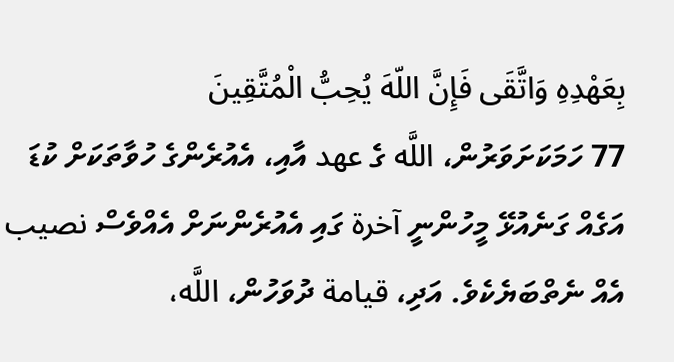بِعَهْدِهِ وَاتَّقَى فَإِنَّ اللّهَ يُحِبُّ الْمُتَّقِينَ
77 ހަމަކަށަވަރުން، اللَّه ގެ عهد އާއި، އެއުރެންގެ ހުވާތަކަށް ކުޑަ އަގެއް ގަނެއުޅޭ މީހުންނީ آخرة ގައި އެއުރެންނަށް އެއްވެސް نصيب އެއް ނެތްބަޔެކެވެ. އަދި، قيامة ދުވަހުން، اللَّه،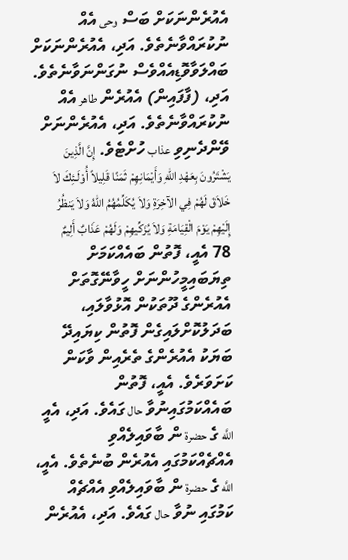އެއުރެންނަކަށް ބަސް وحى އެއް ނުކުރައްވާނެތެވެ. އަދި، އެއުރެންނަކަށް ބައްލަވާވޮޑިއެއްވެސް ނުގަންނަވާނެތެވެ. އަދި، (ފާފައިން) އެއުރެން طاهر އެއް ނުކުރައްވާނެތެވެ. އަދި، އެއުރެންނަށް ވޭންދެނިވި عذاب ހުށްޓެވެ. إِنَّ الَّذِينَ يَشْتَرُونَ بِعَهْدِ اللّهِ وَأَيْمَانِهِمْ ثَمَنًا قَلِيلاً أُوْلَـئِكَ لاَ خَلاَقَ لَهُمْ فِي الآخِرَةِ وَلاَ يُكَلِّمُهُمُ اللّهُ وَلاَ يَنظُرُ إِلَيْهِمْ يَوْمَ الْقِيَامَةِ وَلاَ يُزَكِّيهِمْ وَلَهُمْ عَذَابٌ أَلِيمٌ
78 އެއީ، ފޮތުން ބައެއްކަމަށް ތިޔަބައިމީހުންނަށް ހީވާނޭގޮތަށް އެއުރެންގެ ދޫތަކުން އޮޅުވާލައި، ބަދަލުކޮށްލައިގެން ފޮތުން ކިޔައިދޭ ބަޔަކު އެއުރެންގެ ތެރެއިން ވާކަން ކަށަވަރެވެ. އެއީ، ފޮތުން ބައެއްކަމުގައިނުވާ حال ގައެވެ. އަދި، އެއީ اللَّه ގެ حضرة ން ބާވައިލެއްވި އެއްޗެއްކަމުގައި އެއުރެން ބުނެތެވެ. އެއީ، اللَّه ގެ حضرة ން ބާވައިލެއްވި އެއްޗެއް ކަމުގައި ނުވާ حال ގައެވެ. އަދި، އެއުރެން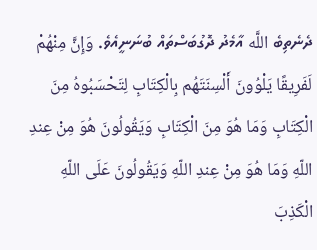ދެނެތިބެ اللَّه އާމެދު ދޮގުބަސްތައް ބުނަނީއެވެ. وَإِنَّ مِنْهُمْ لَفَرِيقًا يَلْوُونَ أَلْسِنَتَهُم بِالْكِتَابِ لِتَحْسَبُوهُ مِنَ الْكِتَابِ وَمَا هُوَ مِنَ الْكِتَابِ وَيَقُولُونَ هُوَ مِنْ عِندِ اللّهِ وَمَا هُوَ مِنْ عِندِ اللّهِ وَيَقُولُونَ عَلَى اللّهِ الْكَذِبَ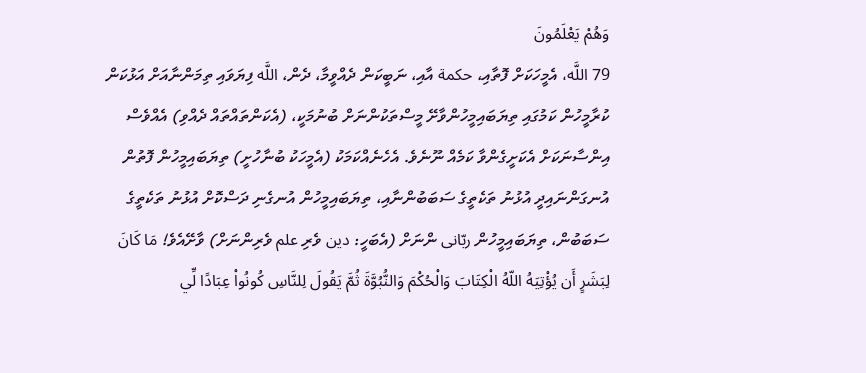وَهُمْ يَعْلَمُونَ
79 اللَّه، އެމީހަކަށް ފޮތާއި، حكمة އާއި، ނަބީކަން ދެއްވީމާ، ދެން، اللَّه ފިޔަވައި ތިމަންނާއަށް އަޅުކަން ކުރާމީހުން ކަމުގައި ތިޔަބައިމީހުންވާށޭ މީސްތަކުންނަށް ބުނުމަކީ، (އެކަންތައްތައް ދެއްވި) އެއްވެސް އިންސާނަކަށް އެކަށީގެންވާ ކަމެއް ނޫނެވެ. އެހެނެއްކަމަކު (އެމީހަކު ބުނާހުށީ) ތިޔަބައިމީހުން ފޮތުން އުނގަންނައިދީ އުޅުނު ތަކެތީގެ ސަބަބުންނާއި، ތިޔަބައިމީހުން އުނގެނި ދަސްކޮށް އުޅުނު ތަކެތީގެ ސަބަބުން، ތިޔަބައިމީހުން ربّانى ންނަށް (އެބަހީ: دين ވެރި علم ވެރިންނަށް) ވާށޭއެވެ! مَا كَانَ لِبَشَرٍ أَن يُؤْتِيَهُ اللّهُ الْكِتَابَ وَالْحُكْمَ وَالنُّبُوَّةَ ثُمَّ يَقُولَ لِلنَّاسِ كُونُواْ عِبَادًا لِّي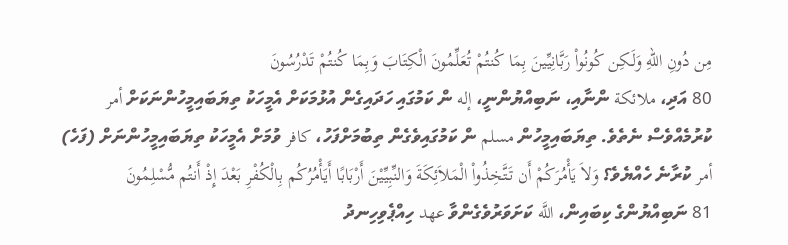مِن دُونِ اللّهِ وَلَـكِن كُونُواْ رَبَّانِيِّينَ بِمَا كُنتُمْ تُعَلِّمُونَ الْكِتَابَ وَبِمَا كُنتُمْ تَدْرُسُونَ
80 އަދި، ملائكة ންނާއި، ނަބިއްޔުންނީ، إله ން ކަމުގައި ހަދައިގެން އުޅުމަކަށް އެމީހަކު ތިޔަބައިމީހުންނަކަށް أمر ކުރުމެއްވެސް ނެތެވެ. ތިޔަބައިމީހުން مسلم ން ކަމުގައިވެގެން ތިބުމަށްފަހު، كافر ވުމަށް އެމީހަކު ތިޔަބައިމީހުންނަށް (ފަހެ) أمر ކުރާނެ ހެއްޔެވެ؟ وَلاَ يَأْمُرَكُمْ أَن تَتَّخِذُواْ الْمَلاَئِكَةَ وَالنِّبِيِّيْنَ أَرْبَابًا أَيَأْمُرُكُم بِالْكُفْرِ بَعْدَ إِذْ أَنتُم مُّسْلِمُونَ
81 ނަބިއްޔުންގެ ކިބައިން، اللَّه ކަށަވަރުވެގެންވާ عهد ހިއްޕެވިހިނދު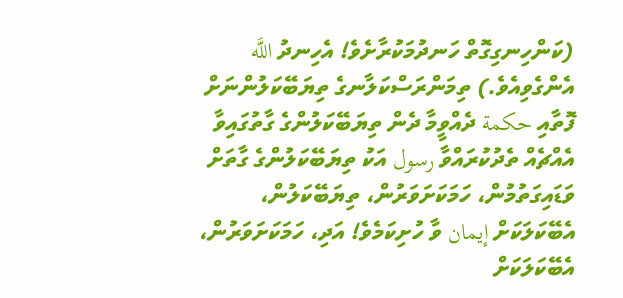(ކަންހިނގިގޮތް ހަނދުމަކުރާށެވެ! އެހިނދު اللَّه އެންގެވިއެވެ.) ތިމަންރަސްކަލާނގެ ތިޔަބޭކަލުންނަށް ފޮތާއި حكمة ދެއްވީމާ ދެން ތިޔަބޭކަލުންގެ ގާތުގައިވާ އެއްޗެއް ތެދުކުރައްވާ رسول އަކު ތިޔަބޭކަލުންގެ ގާތަށް ވަޑައިގަތުމުން، ހަމަކަށަވަރުން، ތިޔަބޭކަލުން، އެބޭކަލަކަށް إيمان ވާ ހުށިކަމެވެ! އަދި، ހަމަކަށަވަރުން، އެބޭކަލަކަށް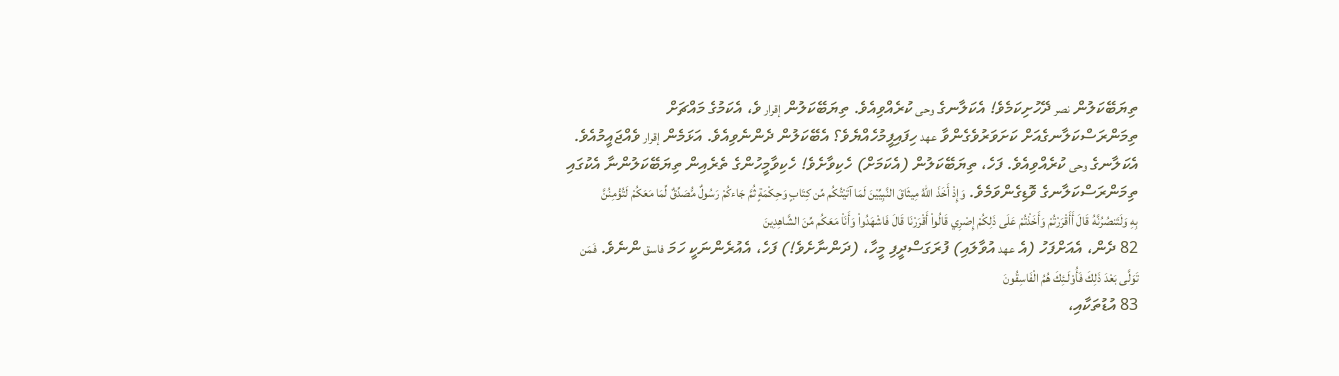ތިޔަބޭކަލުން نصر ދޭހުށިކަމެވެ! އެކަލާނގެ وحى ކުރެއްވިއެވެ. ތިޔަބޭކަލުން إقرار ވެ، އެކަމުގެ މައްޗަށް ތިމަންރަސްކަލާނގެއަށް ކަށަވަރުވެގެންވާ عهد ހިފައިފީމުހެއްޔެވެ؟ އެބޭކަލުން ދެންނެވިއެވެ. އަޅަމެން إقرار ވެއްޖައީމުއެވެ. އެކަލާނގެ وحى ކުރެއްވިއެވެ. ފަހެ، ތިޔަބޭކަލުން (އެކަމަށް) ހެކިވާށެވެ! ހެކިވާމީހުންގެ ތެރެއިން ތިޔަބޭކަލުންނާ އެކުގައި ތިމަންރަސްކަލާނގެ ވޮޑިގެންވަމެވެ. وَإِذْ أَخَذَ اللّهُ مِيثَاقَ النَّبِيِّيْنَ لَمَا آتَيْتُكُم مِّن كِتَابٍ وَحِكْمَةٍ ثُمَّ جَاءكُمْ رَسُولٌ مُّصَدِّقٌ لِّمَا مَعَكُمْ لَتُؤْمِنُنَّ بِهِ وَلَتَنصُرُنَّهُ قَالَ أَأَقْرَرْتُمْ وَأَخَذْتُمْ عَلَى ذَلِكُمْ إِصْرِي قَالُواْ أَقْرَرْنَا قَالَ فَاشْهَدُواْ وَأَنَاْ مَعَكُم مِّنَ الشَّاهِدِينَ
82 ދެން، އެއަށްފަހު (އެ عهد އުވާލައި) ފުރަގަސްދީފި މީހާ، (ދަންނާށެވެ!) ފަހެ، އެއުރެންނަކީ ހަމަ فاسق ންނެވެ. فَمَن تَوَلَّى بَعْدَ ذَلِكَ فَأُوْلَـئِكَ هُمُ الْفَاسِقُونَ
83 އުޑުތަކާއި،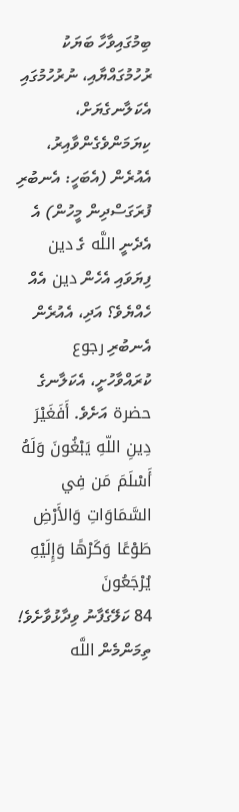ބިމުގައިވާހާ ބަޔަކު ރުހުމުގައްޔާއި، ނުރުހުމުގައި އެކަލާނގެޔަށް، ކިޔަމަންވެގެންވާއިރު، އެއުރެން (އެބަހީ: އެނބުރި ފުރަގަސްދިން މީހުން) އެ އެދެނީ اللَّه ގެ دين ފިޔަވައި އެހެން دين އެއް ހެއްޔެވެ؟ އަދި، އެއުރެން އެނބުރި رجوع ކުރައްވާހުށީ، އެކަލާނގެ حضرة އަށެވެ. أَفَغَيْرَ دِينِ اللّهِ يَبْغُونَ وَلَهُ أَسْلَمَ مَن فِي السَّمَاوَاتِ وَالأَرْضِ طَوْعًا وَكَرْهًا وَإِلَيْهِ يُرْجَعُونَ
84 ކަލޭގެފާނު ވިދާޅުވާށެވެ! ތިމަންމެން اللَّه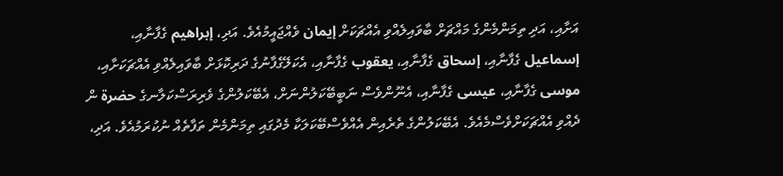އަށާއި، އަދި ތިމަންމެންގެ މައްޗަށް ބާވައިލެއްވި އެއްޗަކަށް إيمان ވެއްޖައީމުއެވެ. އަދި، إبراهيم ގެފާނާއި، إسماعيل ގެފާނާއި، إسحاق ގެފާނާއި، يعقوب ގެފާނާއި، އެކަލޭގެފާނުގެ ދަރިކޮޅަށް ބާވައިލެއްވި އެއްޗަކަށާއި، موسى ގެފާނާއި، عيسى ގެފާނާއި، އެނޫންވެސް ނަބީބޭކަލުންނަށް، އެބޭކަލުންގެ ވެރިރަސްކަލާނގެ حضرة ން ދެއްވި އެއްޗަކަށްވެސްމެއެވެ. އެބޭކަލުންގެ ތެރެއިން އެއްވެސްބޭކަލަކާ މެދުގައި ތިމަންމެން ތަފާތެއް ނުކުރަމުއެވެ. އަދި،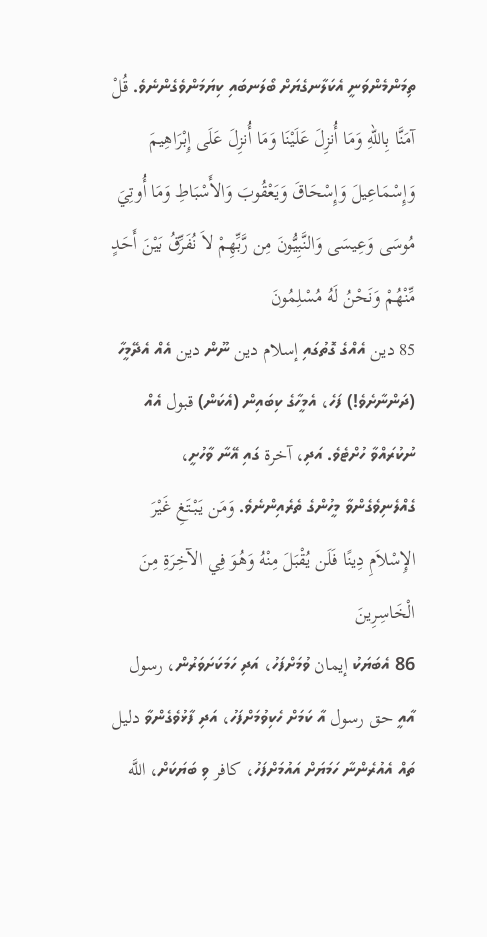ތިމަންމެންވަނީ އެކަލާނގެޔަށް ބޯލަނބައި ކިޔަމަންވެގެންނެވެ. قُلْ آمَنَّا بِاللّهِ وَمَا أُنزِلَ عَلَيْنَا وَمَا أُنزِلَ عَلَى إِبْرَاهِيمَ وَإِسْمَاعِيلَ وَإِسْحَاقَ وَيَعْقُوبَ وَالأَسْبَاطِ وَمَا أُوتِيَ مُوسَى وَعِيسَى وَالنَّبِيُّونَ مِن رَّبِّهِمْ لاَ نُفَرِّقُ بَيْنَ أَحَدٍ مِّنْهُمْ وَنَحْنُ لَهُ مُسْلِمُونَ
85 دين އެއްގެ ގޮތުގައި إسلام دين ނޫން دين އެއް އެދޭމީހާ (ދަންނާށެވެ!) ފަހެ، އެމީހާގެ ކިބައިން (އެކަން) قبول އެއް ނުކުރައްވާ ހުށްޓެވެ. އަދި، آخرة ގައި އޭނާ ވާހުށީ، ގެއްލެނިވެގެންވާ މީހުންގެ ތެރެއިންނެވެ. وَمَن يَبْتَغِ غَيْرَ الإِسْلاَمِ دِينًا فَلَن يُقْبَلَ مِنْهُ وَهُوَ فِي الآخِرَةِ مِنَ الْخَاسِرِينَ
86 އެބަޔަކު إيمان ވުމަށްފަހު، އަދި ހަމަކަށަވަރުން، رسول އާއީ حق رسول އާ ކަމަށް ހެކިވުމަށްފަހު، އަދި ފާޅުވެގެންވާ دليل ތައް އެއުރެންނާ ހަމަޔަށް އައުމަށްފަހު، كافر ވި ބަޔަކަށް، اللَّه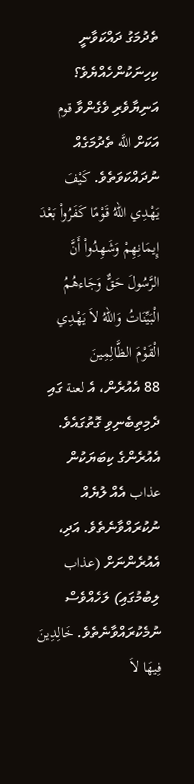ތެދުމަގު ދައްކަވާނީ ކިހިނަކުންހެއްޔެވެ؟ އަނިޔާވެރި ވެގެންވާ قوم އަކަށް اللَّه ތެދުމަގެއް ނުދައްކަވަތެވެ. كَيْفَ يَهْدِي اللّهُ قَوْمًا كَفَرُواْ بَعْدَ إِيمَانِهِمْ وَشَهِدُواْ أَنَّ الرَّسُولَ حَقٌّ وَجَاءهُمُ الْبَيِّنَاتُ وَاللّهُ لاَ يَهْدِي الْقَوْمَ الظَّالِمِينَ
88 އެއުރެން، އެ لعنة ގައި ދެމިތިބެނިވި ގޮތުގައެވެ. އެއުރެންގެ ކިބަޔަކުން عذاب އެއް ލުޔެއް ނުކުރައްވާނެތެވެ. އަދި، އެއުރެންނަށް (عذاب ލިބުމުގައި) ލަހެއްވެސް ނުމެކުރައްވާނެތެވެ. خَالِدِينَ فِيهَا لاَ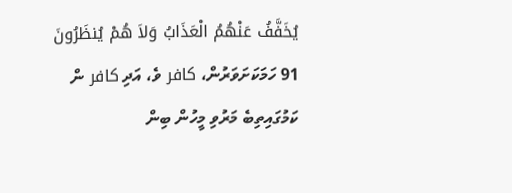يُخَفَّفُ عَنْهُمُ الْعَذَابُ وَلاَ هُمْ يُنظَرُونَ
91 ހަމަކަށަވަރުން، كافر ވެ، އަދި كافر ން ކަމުގައިތިބެ މަރުވި މީހުން ބިން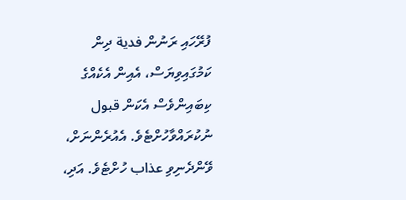ފުރޭހައި ރަނުން فدية ދިން ކަމުގައިވިޔަސް، އެއިން އެކެއްގެ ކިބައިންވެސް އެކަން قبول ނުކުރައްވާހުށްޓެވެ. އެއުރެންނަށް، ވޭންދެނިވި عذاب ހުށްޓެވެ. އަދި،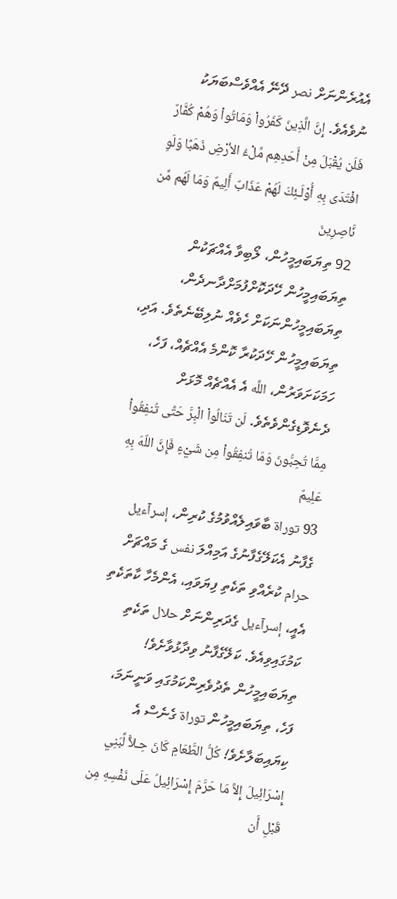އެއުރެންނަށް نصر ދޭނޭ އެއްވެސްބަޔަކު ނުވެއެވެ. إِنَّ الَّذِينَ كَفَرُواْ وَمَاتُواْ وَهُمْ كُفَّارٌ فَلَن يُقْبَلَ مِنْ أَحَدِهِم مِّلْءُ الأرْضِ ذَهَبًا وَلَوِ افْتَدَى بِهِ أُوْلَـئِكَ لَهُمْ عَذَابٌ أَلِيمٌ وَمَا لَهُم مِّن نَّاصِرِينَ
92 ތިޔަބައިމީހުން، ލޯބިވާ އެއްޗަކުން ތިޔަބައިމީހުން ހޭދަކޮށްފުމަށްދާނދެން، ތިޔަބައިމީހުންނަކަށް ހެވެއް ނުލިބޭނެތެވެ. އަދި، ތިޔަބައިމީހުން ހޭދަކުރާ ކޮންމެ އެއްޗެއް، ފަހެ، ހަމަކަށަވަރުން، اللَّه އެ އެއްޗެއް މޮޅަށް ދެނެވޮޑިގެންވެތެވެ. لَن تَنَالُواْ الْبِرَّ حَتَّى تُنفِقُواْ مِمَّا تُحِبُّونَ وَمَا تُنفِقُواْ مِن شَيْءٍ فَإِنَّ اللّهَ بِهِ عَلِيمٌ
93 توراة ބާވައިލެއްވުމުގެ ކުރިން، إسرآءيل ގެފާނު އެކަލޭގެފާނުގެ އަމިއްލަ نفس ގެ މައްޗަށް حرام ކުރެއްވި ތަކެތި ފިޔަވައި، އެންމެހާ ކާތަކެތި އެއީ، إسرآءيل ގެދަރިންނަށް حلال ތަކެތި ކަމުގައިވިއެވެ. ކަލޭގެފާނު ވިދާޅުވާށެވެ! ތިޔަބައިމީހުން ތެދުވެރިންކަމުގައި ވަނީނަމަ، ފަހެ، ތިޔަބައިމީހުން توراة ގެނެސް އެ ކިޔައިބަލާށެވެ! كُلُّ الطَّعَامِ كَانَ حِـلاًّ لِّبَنِي إِسْرَائِيلَ إِلاَّ مَا حَرَّمَ إِسْرَائِيلُ عَلَى نَفْسِهِ مِن قَبْلِ أَن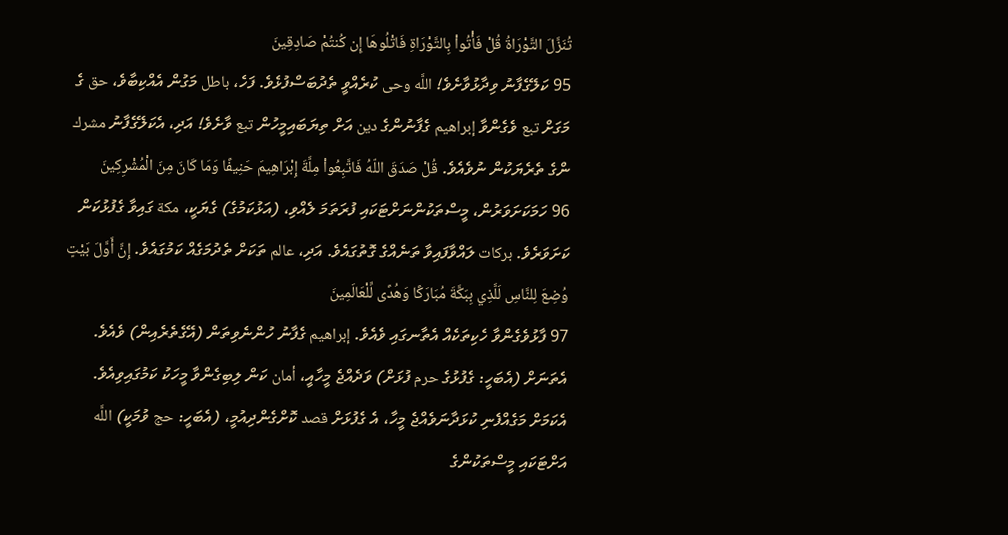تُنَزَّلَ التَّوْرَاةُ قُلْ فَأْتُواْ بِالتَّوْرَاةِ فَاتْلُوهَا إِن كُنتُمْ صَادِقِينَ
95 ކަލޭގެފާނު ވިދާޅުވާށެވެ! اللَّه وحى ކުރެއްވީ ތެދުބަސްފުޅެވެ. ފަހެ، باطل މަގުން އެއްކިބާވެ، حق ގެ މަގަށް تبع ވެގެންވާ إبراهيم ގެފާނުންގެ دين އަށް ތިޔަބައިމީހުން تبع ވާށެވެ! އަދި، އެކަލޭގެފާނު مشرك ންގެ ތެރެޔަކުން ނުވެއެވެ. قُلْ صَدَقَ اللّهُ فَاتَّبِعُواْ مِلَّةَ إِبْرَاهِيمَ حَنِيفًا وَمَا كَانَ مِنَ الْمُشْرِكِينَ
96 ހަމަކަށަވަރުން، މީސްތަކުންނަށްޓަކައި ފުރަތަމަ ލެއްވި، (އަޅުކަމުގެ) ގެޔަކީ، مكة ގައިވާ ގެފުޅުކަން ކަށަވަރެވެ. بركات ލައްވާފައިވާ ތަނެއްގެ ގޮތުގައެވެ. އަދި، عالم ތަކަށް ތެދުމަގެއް ކަމުގައެވެ. إِنَّ أَوَّلَ بَيْتٍ وُضِعَ لِلنَّاسِ لَلَّذِي بِبَكَّةَ مُبَارَكًا وَهُدًى لِّلْعَالَمِينَ
97 ފާޅުވެގެންވާ ހެކިތަކެއް އެތާނގައި ވެއެވެ. إبراهيم ގެފާނު ހުންނެވިތަން (އޭގެތެރެއިން) ވެއެވެ. އެތަނަށް (އެބަހީ: ގެފުޅުގެ حرم ފުޅަށް) ވަދެއްޖެ މީހާއީ، أمان ކަން ލިބިގެންވާ މީހަކު ކަމުގައިވިއެވެ. އެކަމަށް މަގެއްފެނި ކުޅަދާނަވެއްޖެ މީހާ، އެ ގެފުޅަށް قصد ކޮށްގެންދިއުމީ، (އެބަހީ: حج ވުމަކީ) اللَّه އަށްޓަކައި މީސްތަކުންގެ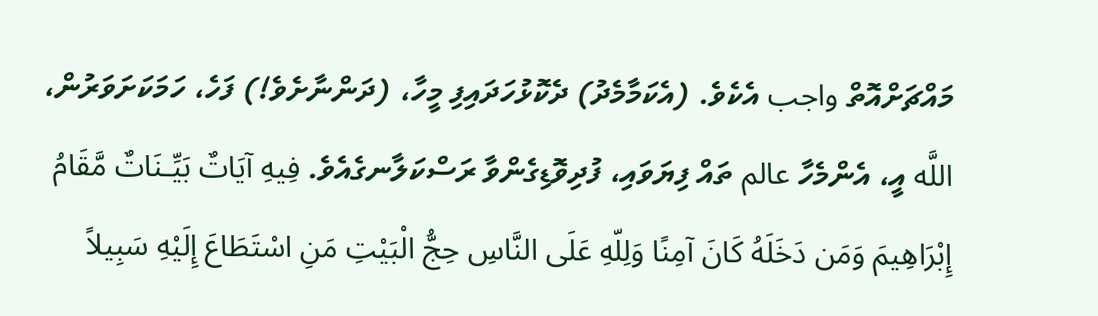މައްޗަށްއޮތް واجب އެކެވެ. (އެކަމާމެދު) ދެކޮޅުހަދައިފި މީހާ، (ދަންނާށެވެ!) ފަހެ، ހަމަކަށަވަރުން، اللَّه އީ، އެންމެހާ عالم ތައް ފިޔަވައި، ފުދިވޮޑިގެންވާ ރަސްކަލާނގެއެވެ. فِيهِ آيَاتٌ بَيِّـنَاتٌ مَّقَامُ إِبْرَاهِيمَ وَمَن دَخَلَهُ كَانَ آمِنًا وَلِلّهِ عَلَى النَّاسِ حِجُّ الْبَيْتِ مَنِ اسْتَطَاعَ إِلَيْهِ سَبِيلاً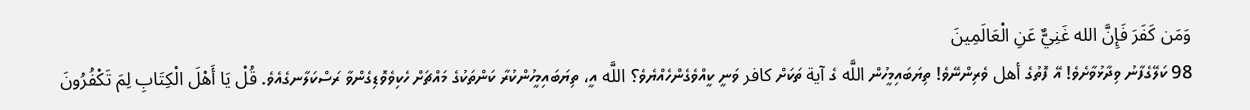وَمَن كَفَرَ فَإِنَّ الله غَنِيٌّ عَنِ الْعَالَمِينَ
98 ކަލޭގެފާނު ވިދާޅުވާށެވެ! އޭ ފޮތުގެ أهل ވެރިންނޭވެ! ތިޔަބައިމީހުން اللَّه ގެ آية ތަކަށް كافر ވަނީ ކީއްވެގެންހެއްޔެވެ؟ اللَّه އީ، ތިޔަބައިމީހުންކުރާ ކަންތަކުގެ މައްޗަށް ހެކިވެވޮޑިގެންވާ ރަސްކަލާނގެއެވެ. قُلْ يَا أَهْلَ الْكِتَابِ لِمَ تَكْفُرُونَ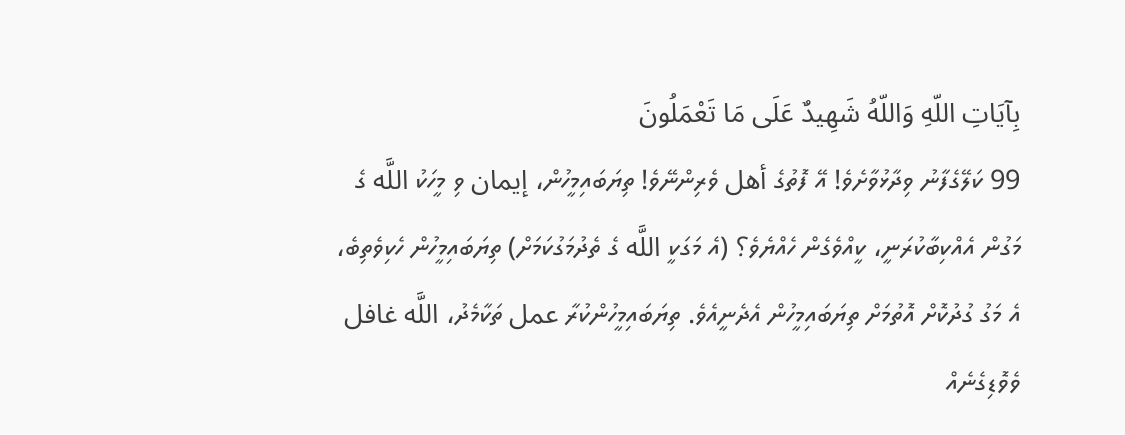بِآيَاتِ اللّهِ وَاللّهُ شَهِيدٌ عَلَى مَا تَعْمَلُونَ
99 ކަލޭގެފާނު ވިދާޅުވާށެވެ! އޭ ފޮތުގެ أهل ވެރިންނޭވެ! ތިޔަބައިމީހުން، إيمان ވި މީހަކު اللَّه ގެ މަގުން އެއްކިބާކުރަނީ، ކީއްވެގެން ހެއްޔެވެ؟ (އެ މަގަކީ اللَّه ގެ ތެދުމަގުކަމަށް) ތިޔަބައިމީހުން ހެކިވެތިބެ، އެ މަގު ގުދުކޮށް އޮތުމަށް ތިޔަބައިމީހުން އެދެނީއެވެ. ތިޔަބައިމީހުންކުރާ عمل ތަކާމެދު، اللَّه غافل ވެވޮޑިގެނެއް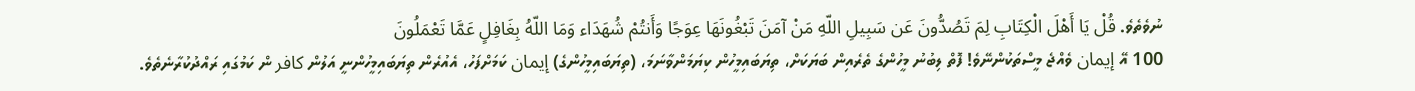ނުވެތެވެ. قُلْ يَا أَهْلَ الْكِتَابِ لِمَ تَصُدُّونَ عَن سَبِيلِ اللّهِ مَنْ آمَنَ تَبْغُونَهَا عِوَجًا وَأَنتُمْ شُهَدَاء وَمَا اللّهُ بِغَافِلٍ عَمَّا تَعْمَلُونَ
100 އޭ إيمان ވެއްޖެ މީސްތަކުންނޭވެ! ފޮތް ލިބުނު މީހުންގެ ތެރެއިން ބަޔަކަށް، ތިޔަބައިމީހުން ކިޔަމަންވާނަމަ، (ތިޔަބައިމީހުންގެ) إيمان ކަމަށްފަހު، އެއުރެން ތިޔަބައިމީހުންނީ އަލުން كافر ން ކަމުގައި ރައްދުކުރާނެތެވެ.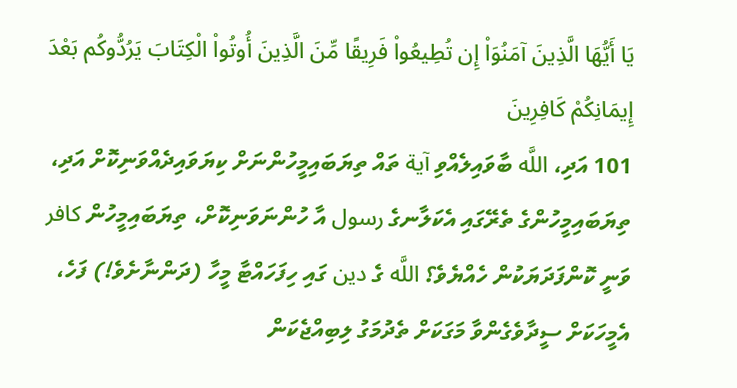يَا أَيُّهَا الَّذِينَ آمَنُوَاْ إِن تُطِيعُواْ فَرِيقًا مِّنَ الَّذِينَ أُوتُواْ الْكِتَابَ يَرُدُّوكُم بَعْدَ إِيمَانِكُمْ كَافِرِينَ
101 އަދި، اللَّه ބާވައިލެއްވި آية ތައް ތިޔަބައިމީހުންނަށް ކިޔަވައިދެއްވަނިކޮށް އަދި، ތިޔަބައިމީހުންގެ ތެރޭގައި އެކަލާނގެ رسول އާ ހުންނަވަނިކޮށް، ތިޔަބައިމީހުން كافر ވަނީ ކޮންފަދަޔަކުން ހެއްޔެވެ؟ اللَّه ގެ دين ގައި ހިފަހައްޓާ މީހާ (ދަންނާށެވެ!) ފަހެ، އެމީހަކަށް ސީދާވެގެންވާ މަގަކަށް ތެދުމަގު ލިބިއްޖެކަން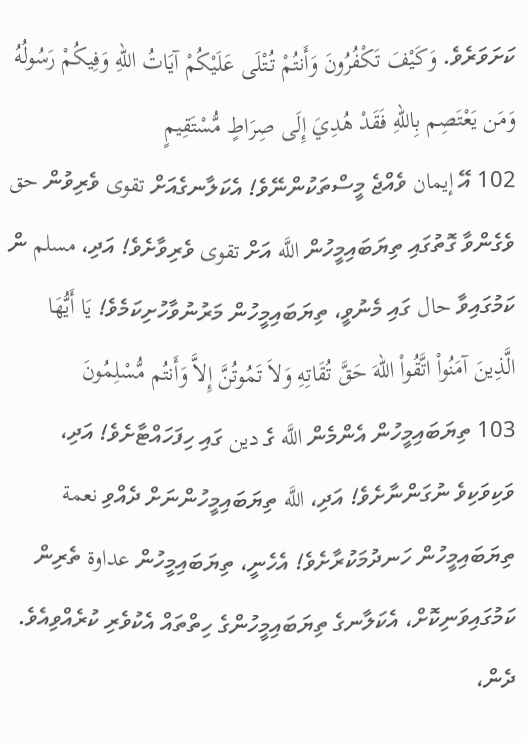ކަށަވަރެވެ. وَكَيْفَ تَكْفُرُونَ وَأَنتُمْ تُتْلَى عَلَيْكُمْ آيَاتُ اللّهِ وَفِيكُمْ رَسُولُهُ وَمَن يَعْتَصِم بِاللّهِ فَقَدْ هُدِيَ إِلَى صِرَاطٍ مُّسْتَقِيمٍ
102 އޭ إيمان ވެއްޖެ މީސްތަކުންނޭވެ! އެކަލާނގެއަށް تقوى ވެރިވުން حق ވެގެންވާ ގޮތުގައި ތިޔަބައިމީހުން اللَّه އަށް تقوى ވެރިވާށެވެ! އަދި، مسلم ން ކަމުގައިވާ حال ގައި މެނުވީ، ތިޔަބައިމީހުން މަރުނުވާހުށިކަމެވެ! يَا أَيُّهَا الَّذِينَ آمَنُواْ اتَّقُواْ اللّهَ حَقَّ تُقَاتِهِ وَلاَ تَمُوتُنَّ إِلاَّ وَأَنتُم مُّسْلِمُونَ
103 ތިޔަބައިމީހުން އެންމެން اللَّه ގެ دين ގައި ހިފަހައްޓާށެވެ! އަދި، ވަކިވަކިވެ ނުގަންނާށެވެ! އަދި، اللَّه ތިޔަބައިމީހުންނަށް ދެއްވި نعمة ތިޔަބައިމީހުން ހަނދުމަކުރާށެވެ! އެހެނީ، ތިޔަބައިމީހުން عداوة ތެރިން ކަމުގައިވަނިކޮށް، އެކަލާނގެ ތިޔަބައިމީހުންގެ ހިތްތައް އެކުވެރި ކުރެއްވިއެވެ. ދެން،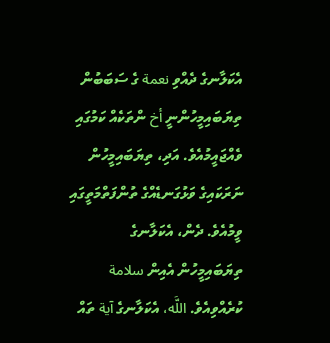އެކަލާނގެ ދެއްވި نعمة ގެ ސަބަބުން ތިޔަބައިމީހުންނީ أخ ންތަކެއް ކަމުގައި ވެއްޖައީމުއެވެ. އަދި، ތިޔަބައިމީހުން ނަރަކައިގެ ވަޅުގަނޑެއްގެ ތުންފަތްމަތީގައި ވީމުއެވެ. ދެން، އެކަލާނގެ ތިޔަބައިމީހުން އެއިން سلامة ކުރެއްވިއެވެ. اللَّه، އެކަލާނގެ آية ތައް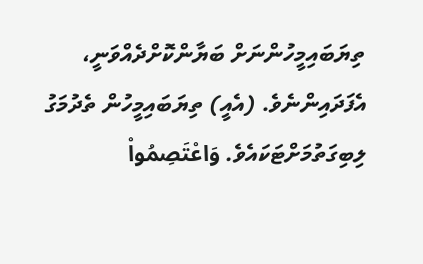ތިޔަބައިމީހުންނަށް ބަޔާންކޮށްދެއްވަނީ، އެފަދައިންނެވެ. (އެއީ) ތިޔަބައިމީހުން ތެދުމަގު ލިބިގަތުމަށްޓަކައެވެ. وَاعْتَصِمُواْ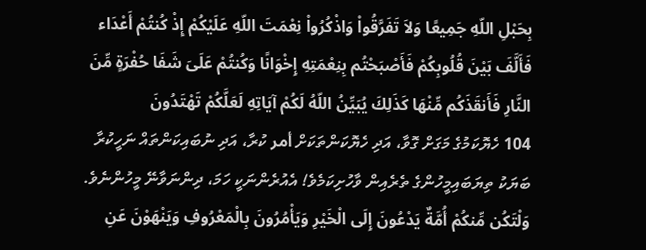بِحَبْلِ اللّهِ جَمِيعًا وَلاَ تَفَرَّقُواْ وَاذْكُرُواْ نِعْمَتَ اللّهِ عَلَيْكُمْ إِذْ كُنتُمْ أَعْدَاء فَأَلَّفَ بَيْنَ قُلُوبِكُمْ فَأَصْبَحْتُم بِنِعْمَتِهِ إِخْوَانًا وَكُنتُمْ عَلَىَ شَفَا حُفْرَةٍ مِّنَ النَّارِ فَأَنقَذَكُم مِّنْهَا كَذَلِكَ يُبَيِّنُ اللّهُ لَكُمْ آيَاتِهِ لَعَلَّكُمْ تَهْتَدُونَ
104 ހެޔޮކަމުގެ މަގަށް ގޮވާ، އަދި ހެޔޮކަންތަކަށް أمر ކުރާ، އަދި ނުބައިކަންތައް ނަހީކުރާ ބަޔަކު ތިޔަބައިމީހުންގެ ތެރެއިން ވާހުށިކަމެވެ! އެއުރެންނަކީ ހަމަ، ދިންނަވާނޭ މީހުންނެވެ. وَلْتَكُن مِّنكُمْ أُمَّةٌ يَدْعُونَ إِلَى الْخَيْرِ وَيَأْمُرُونَ بِالْمَعْرُوفِ وَيَنْهَوْنَ عَنِ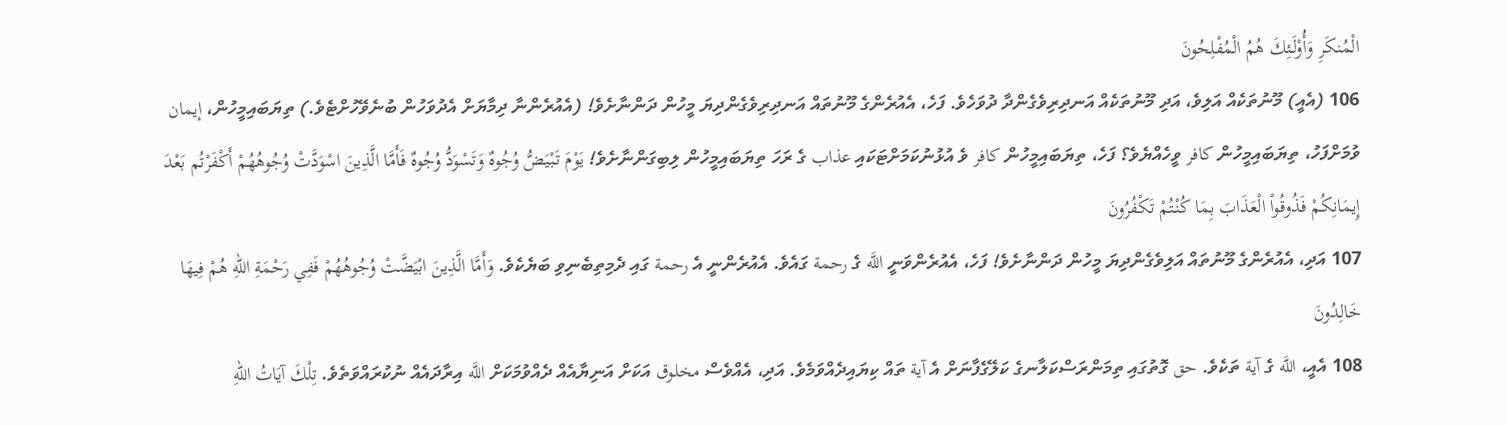الْمُنكَرِ وَأُوْلَـئِكَ هُمُ الْمُفْلِحُونَ
106 (އެއީ) މޫނުތަކެއް އަލިވެ، އަދި މޫނުތަކެއް އަނދިރިވެގެންދާ ދުވަހެވެ. ފަހެ، އެއުރެންގެ މޫނުތައް އަނދިރިވެގެންދިޔަ މީހުން ދަންނާށެވެ! (އެއުރެންނާ ދިމާޔަށް އެދުވަހުން ބުނެވޭހުށްޓެވެ.) ތިޔަބައިމީހުން، إيمان ވުމަށްފަހު، ތިޔަބައިމީހުން كافر ވީހެއްޔެވެ؟ ފަހެ، ތިޔަބައިމީހުން كافر ވެ އުޅުނުކަމަށްޓަކައި عذاب ގެ ރަހަ ތިޔަބައިމީހުން ލިބިގަންނާށެވެ! يَوْمَ تَبْيَضُّ وُجُوهٌ وَتَسْوَدُّ وُجُوهٌ فَأَمَّا الَّذِينَ اسْوَدَّتْ وُجُوهُهُمْ أَكْفَرْتُم بَعْدَ إِيمَانِكُمْ فَذُوقُواْ الْعَذَابَ بِمَا كُنْتُمْ تَكْفُرُونَ
107 އަދި، އެއުރެންގެ މޫނުތައް އަލިވެގެންދިޔަ މީހުން ދަންނާށެވެ! ފަހެ، އެއުރެންވަނީ اللَّه ގެ رحمة ގައެވެ. އެއުރެންނީ އެ رحمة ގައި ދެމިތިބެނިވި ބަޔެކެވެ. وَأَمَّا الَّذِينَ ابْيَضَّتْ وُجُوهُهُمْ فَفِي رَحْمَةِ اللّهِ هُمْ فِيهَا خَالِدُونَ
108 އެއީ، اللَّه ގެ آية ތަކެވެ. حق ގޮތުގައި ތިމަންރަސްކަލާނގެ ކަލޭގެފާނަށް އެ آية ތައް ކިޔައިދެއްވަމެވެ. އަދި، އެއްވެސް مخلوق އަކަށް އަނިޔާއެއް ދެއްވުމަކަށް اللَّه އިރާދައެއް ނުކުރައްވަތެވެ. تِلْكَ آيَاتُ اللّهِ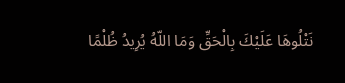نَتْلُوهَا عَلَيْكَ بِالْحَقِّ وَمَا اللّهُ يُرِيدُ ظُلْمًا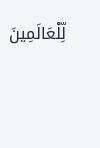لِّلْعَالَمِينَ